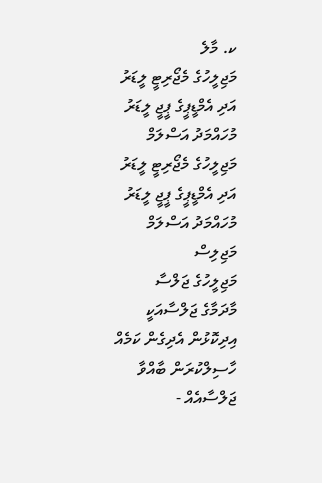ކ. މާލެ
މަޖިލީހުގެ މެޖޯރިޓީ ލީޑަރު އަދި އެމްޑީޕީގެ ޕީޖީ ލީޑަރު މުހައްމަދު އަސްލަމް
މަޖިލީހުގެ މެޖޯރިޓީ ލީޑަރު އަދި އެމްޑީޕީގެ ޕީޖީ ލީޑަރު މުހައްމަދު އަސްލަމް
މަޖިލިސް
މަޖިލީހުގެ ޖަލްސާ
މާދަމާގެ ޖަލްސާއަކީ އިދިކޮޅުން އެދިގެން ކަމެއް ހާސިލްކުރަން ބާއްވާ ޖަލްސާއެއް -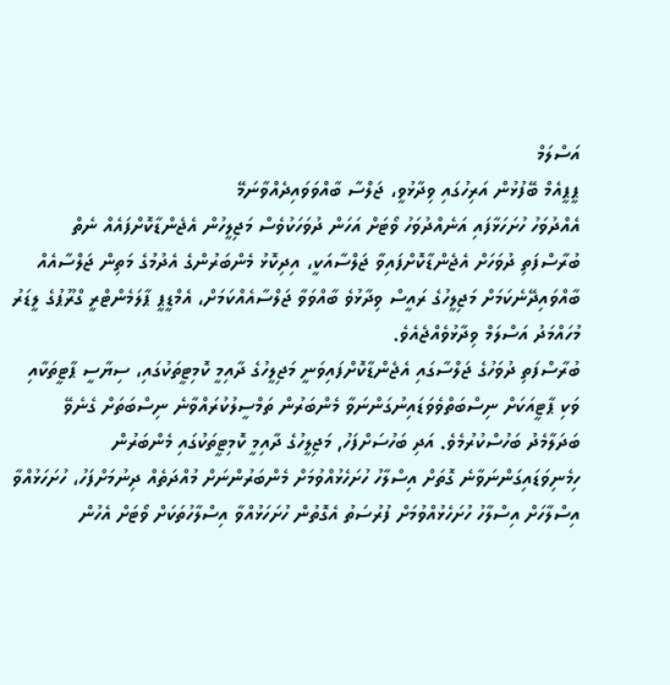އަސްލަމް
ޕީޕީއެމް ބޭފުޅުން އަރިހުގައި ވިދާޅުވީ، ޖަލްސާ ބާއްވަވައިދެއްވާނަމޭ
އެއްދުވަހު ހުށަހަޅާފައި އަނެއްދުވަހު ވޯޓަށް އަހަން ދުވަހަކުވެސް މަޖިލީހުން އެޖެންޑާކޮށްފައެއް ނެތް
ބުރާސްފަތި ދުވަހަށް އެޖެންޑާކޮށްފައިވާ ޖަލްސާއަކީ، އިދިކޮޅު މެންބަރުންގެ އެދުމުގެ މަތިން ޖަލްސާއެއް ބާއްވައިދޭނެކަމަށް މަޖިލީހުގެ ރައީސް ވިދާޅުވެ ބާއްވަވާ ޖަލްސާއެއްކަމަށް، އެމްޑީޕީ ޕާލަމެންޓްރީ ގްރޫޕުގެ ލީޑަރު މުހައްމަދު އަސްލަމް ވިދާޅުވެއްޖެއެވެ.
ބުރާސްފަތި ދުވަހުގެ ޖަލްސާގައި އެޖެންޑާކޮށްފައިވަނީ މަޖިލީހުގެ ދާއިމީ ކޮމިޓީތަކުގައި، ސިޔާސީ ޕާޓީތަކާއި ވަކި ޕާޓީއަކަށް ނިސްބަތްވެވަޑައިނުގަންނަވާ މެންބަރުން ތަމްސީލުކުރައްވާނެ ނިސްބަތަށް ގެނެވޭ ބަދަލާމެދު ބަހުސްކުރުމެވެ. އަދި ބަހުސަށްފަހު, މަޖިލީހުގެ ދާއިމީ ކޮމިޓީތަކުގައި މެންބަރުން ހިމެނިވަޑައިގަންނަވާނެ ގޮތަށް އިސްލާހު ހުށަހެޅުއްވުމަށް މެންބަރުންނަށް މުއްދަތެއް ދިނުމަށްފަހު، ހުށަހަޅުއްވާ އިސްލާހަށް އިސްލާހު ހުށަހެޅުއްވުމަށް ފުރުސަތު އެގޮތުން ހުށަހަޅުއްވާ އިސްލާހުތަކަށް ވޯޓަށް އެހުން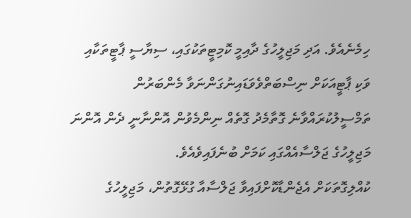ހިމެނެއެވެ. އަދި މަޖިލީހުގެ ދާއިމީ ކޮމިޓީތަކުގައި، ސިޔާސީ ޕާޓީތަކާއި ވަކި ޕާޓީއަކަށް ނިސްބަތްވެވަޑައިނުގަންނަވާ މެންބަރުން ތަމްސީލުކުރައްވާނެ ގޮތާމެދު ގޮތެއް ނިންމެވުން އޮންނާނީ ދެން އޮންނަ މަޖިލީހުގެ ޖަލްސާއެއްގައި ކަމަށް ބުނެފައިވެއެވެ.
ކުއްލިގޮތަކަށް އެޖެންޑާކޮށްފައިވާ ޖަލްސާއާ ގުޅޭގޮތުން، މަޖިލީހުގެ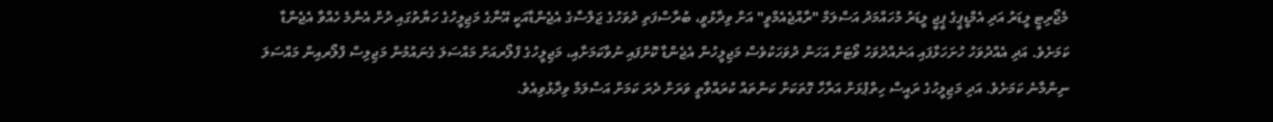މެޖޯރިޓީ ލީޑަރު އަދި އެމްޑީޕީގެ ޕީޖީ ލީޑަރު މުހައްމަދު އަސްލަމް "ރާއްޖެއެމްވީ" އަށް ވިދާޅުވީ، ބުރާސްފަތި ދުވަހުގެ ޖަލްސާގެ އެޖެންޑާއަކީ އޭނާގެ މަޖިލީހުގެ ހަޔާތުގައި ދުށް އެންމެ ހެއްވާ އެޖެންޑާ ކަމަށެވެ. އަދި އެއްދުވަހު ހުށަހަޅާފައި އަނެއްދުވަހު ވޯޓަށް އަހަން ދުވަހަކުވެސް މަޖިލީހުން އެޖެންޑާ ކޮށްފައި ނުވާކަމަށާއި، މަޖިލީހުގެ ފްލޯރއަށް މައްސަލަ ގެނައުމުން މަޖިލިސް ފްލޯރއިން މައްސަލަ ނިންމާނެ ކަމަށެވެ. އަދި މަޖިލީހުގެ ރައީސް ހިތްޕުޅަށް އަރާހާ ގޮތަކަށް ކަންތައް ކުރައްވާތީ ވަރަށް ދެރަ ކަމަށް އަސްލަމް ވިދާޅުވިއެވެ.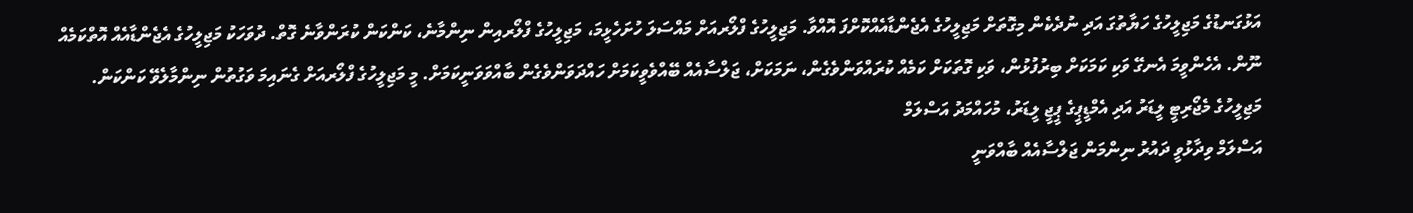އަޅުގަނޑުގެ މަޖިލީހުގެ ހަޔާތުގަ އަދި ނުދެކެން މިގޮތަށް މަޖިލީހުގެ އެޖެންޑާއެއްކޮށްފަ އޮއްވާ. މަޖިލީހުގެ ފްލޯރއަށް މައްސަލަ ހުށަހެޅީމަ، މަޖިލީހުގެ ފްލޯރއިން ނިންމާނެ، ކަންކަން ކުރަންވާނެ ގޮތް. ދުވަހަކު މަޖިލީހުގެ އެޖެންޑާއެއް އޮތްކަމެއް ނޫން. އެހެންވީމަ އެނގޭ ވަކި ކަމަކަށް ބިރުފުޅުން، ވަކި ގޮތަކަށް ކަމެއް ކުރައްވަންވެގެން، ނަމަކަށް، ޖަލްސާއެއް ބޭއްވެވީކަމަށް ހައްދަވަންވެގެން ބާއްވަވަނީކަމަށް. މީ މަޖިލީހުގެ ފްލޯރއަށް ގެނައިމަ ވަގުތުން ނިންމާލެވޭ ކަންކަން.
މަޖިލީހުގެ މެޖޯރިޓީ ލީޑަރު އަދި އެމްޑީޕީގެ ޕީޖީ ލީޑަރު، މުހައްމަދު އަސްލަމް
އަސްލަމް ވިދާޅުވީ ދައުރު ނިންމަން ޖަލްސާއެއް ބާއްވަނީ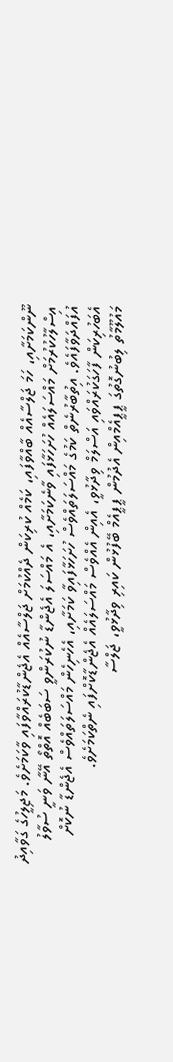ނޫންކަމަށާއި، ހަމަ ޖަލްސާއެއް ބާއްވާފައި، ކަމެއް ކުރިކަން ދެއްކުމަށް ޖަލްސާއެއް އެޖެންޑާކުރައްވާފައި ވާކަމަށެވެ. މަޖިލީހުގެ ގަވާއިދު އިސްލާހުކުރުމަށް މައްސަލައެއް ހުށަހަޅާފައި ވާނެކަމަށާއި، އެ މައްސަލަ އެޖެންޑާ ނުކުރަންވީ ސަބަބެއް އޮތްތޯ އޭނާ ވަނީ ސުވާލު އުފައްދަވާފައެވެ. އިތުބާރުނެތް ކަމުގެ މައްސަލަތައްވެސް ހުށަހަޅާފައިވާ ކަމަށާއި، އެހެނިހެން މައްސަލަތައްވެސް އެޖެންޑާ ނުކޮށް އެބަހުރިކަން ފާހަގަކުރައްވައި އަސްލަމް ވިދާޅުވީ، އެއިން އެއްވެސް މައްސަލައެއް އެޖެންޑާކޮށްފައި ނެތްކަމަށެވެ.
މައުލޫމާތު ލިބުނުގޮތުގަ ޕީޕީއެމްއިން އެދުމުން ޕީޕީއެމް ބޭފުޅުން ކައިރި ވިދާޅުވީ، ޖަލްސާ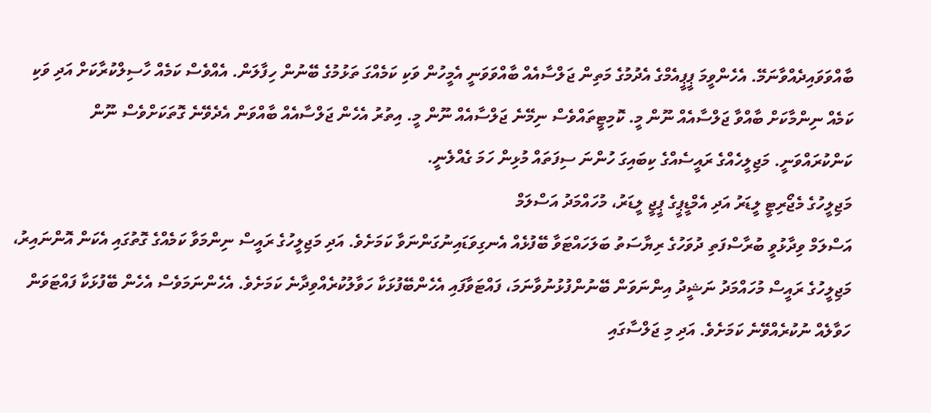ބާއްވަވައިދެއްވާނަމޭ. އެހެންވީމަ ޕީޕީއެމްގެ އެދުމުގެ މަތިން ޖަލްސާއެއް ބާއްވަވަނީ އެމީހުން ވަކި ކަމެއްގަ ތަޅުމުގެ ބޭނުން ހިފާލަން. އެއްވެސް ކަމެއް ހާސިލްކުރާކަށް އަދި ވަކި ކަމެއް ނިންމާކަށް ބާއްވާ ޖަލްސާއެއް ނޫން މީ. ކޮމިޓީތައްވެސް ނިމޭނެ ޖަލްސާއެއް ނޫން މީ. އިތުރު އެހެން ޖަލްސާއެއް ބާއްވަން އެދެވޭނެ ގޮތަކަށްވެސް ނޫން ކަންކުރައްވަނީ. މަޖިލީހެއްގެ ރައީސެއްގެ ކިބައިގަ ހުންނަ ސިފަތައް މުޅިން ހަމަ ގެއްލެނީ.
މަޖިލީހުގެ މެޖޯރިޓީ ލީޑަރު އަދި އެމްޑީޕީގެ ޕީޖީ ލީޑަރު، މުހައްމަދު އަސްލަމް
އަސްލަމް ވިދާޅުވީ ބުރާސްފަތި ދުވަހުގެ ރިޔާސަތު ބަލަހައްޓަވާ ބޭފުޅެއް އެނގިވަޑައިނުގަންނަވާ ކަމަށެވެ. އަދި މަޖިލީހުގެ ރައީސް ނިންމަވާ ކަމެއްގެ ގޮތުގައި އެކަން އޮންނައިރު، މަޖިލީހުގެ ރައީސް މުހައްމަދު ނަޝީދު އިންނަވަން ބޭނުންފުޅުނުވާނަމަ، ފައްޓަވާފައި އެހެންބޭފުޅަކާ ހަވާލުކުރެއްވިދާނެ ކަމަށެވެ. އެހެންނަމަވެސް އެހެން ބޭފުޅަކާ ފައްޓަވަން ހަވާލެއް ނުކުރެއްވޭނެ ކަމަށެވެ. އަދި މި ޖަލްސާގައި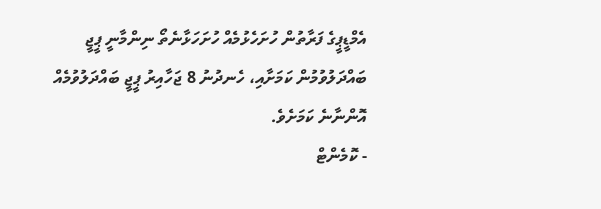އެމްޑީޕީގެ ފަރާތުން ހުށަހެޅުމެއް ހުށަހަޅާނެތޯ ނިންމާނީ ޕީޖީ ބައްދަލުވުމުން ކަމަށާއި، ހެނދުނު 8 ޖަހާއިރު ޕީޖީ ބައްދަލުވުމެއް އޮންނާނެ ކަމަށެވެ.
- ކޮމެންޓް